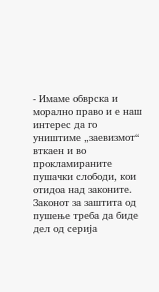- Имаме обврска и морално право и е наш интерес да го уништиме „заевизмот“ вткаен и во прокламираните пушачки слободи, кои отидоа над законите. Законот за заштита од пушење треба да биде дел од серија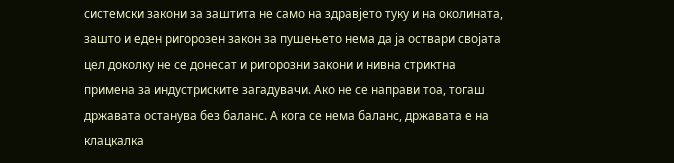системски закони за заштита не само на здравјето туку и на околината, зашто и еден ригорозен закон за пушењето нема да ја оствари својата цел доколку не се донесат и ригорозни закони и нивна стриктна примена за индустриските загадувачи. Ако не се направи тоа, тогаш државата останува без баланс. А кога се нема баланс, државата е на клацкалка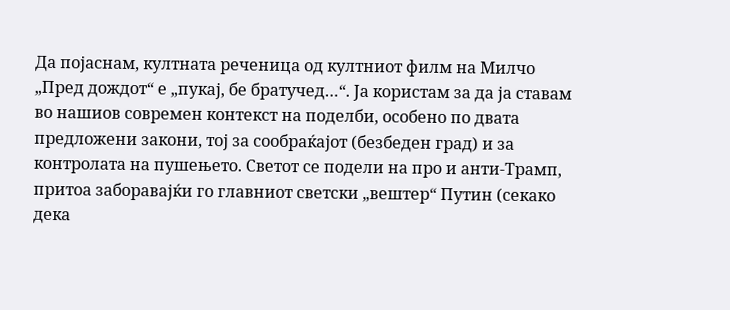Да појаснам, култната реченица од култниот филм на Милчо „Пред дождот“ е „пукај, бе братучед…“. Ја користам за да ја ставам во нашиов современ контекст на поделби, особено по двата предложени закони, тој за сообраќајот (безбеден град) и за контролата на пушењето. Светот се подели на про и анти-Трамп, притоа заборавајќи го главниот светски „вештер“ Путин (секако дека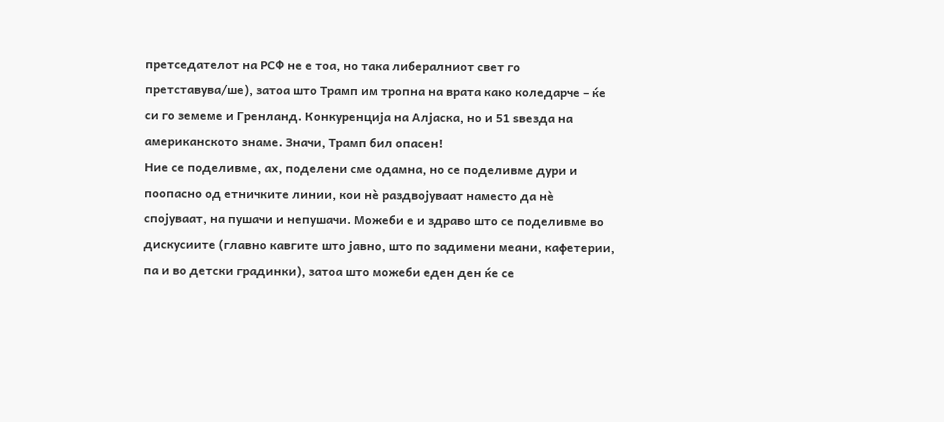претседателот на РСФ не е тоа, но така либералниот свет го претставува/ше), затоа што Трамп им тропна на врата како коледарче – ќе си го земеме и Гренланд. Конкуренција на Алјаска, но и 51 ѕвезда на американското знаме. Значи, Трамп бил опасен!
Ние се поделивме, ах, поделени сме одамна, но се поделивме дури и поопасно од етничките линии, кои нѐ раздвојуваат наместо да нѐ спојуваат, на пушачи и непушачи. Можеби е и здраво што се поделивме во дискусиите (главно кавгите што јавно, што по задимени меани, кафетерии, па и во детски градинки), затоа што можеби еден ден ќе се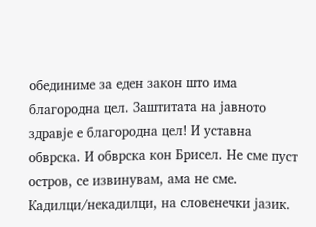обединиме за еден закон што има благородна цел. Заштитата на јавното здравје е благородна цел! И уставна обврска. И обврска кон Брисел. Не сме пуст остров, се извинувам, ама не сме.
Кадилци/некадилци, на словенечки јазик.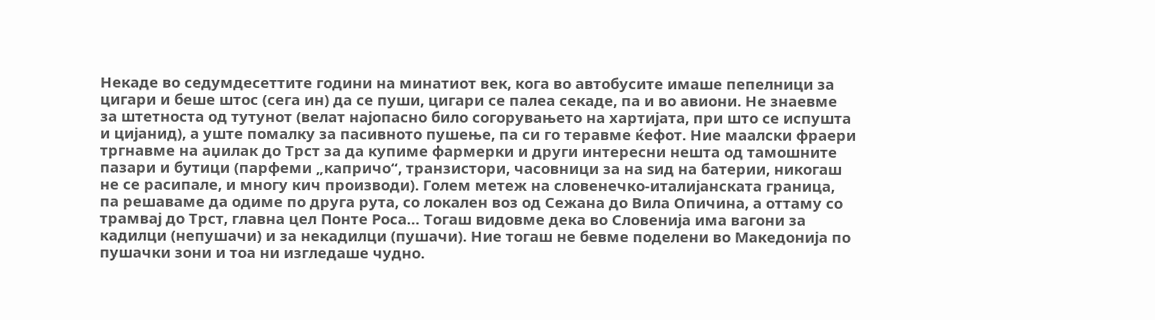Некаде во седумдесеттите години на минатиот век, кога во автобусите имаше пепелници за цигари и беше штос (сега ин) да се пуши, цигари се палеа секаде, па и во авиони. Не знаевме за штетноста од тутунот (велат најопасно било согорувањето на хартијата, при што се испушта и цијанид), а уште помалку за пасивното пушење, па си го теравме ќефот. Ние маалски фраери тргнавме на аџилак до Трст за да купиме фармерки и други интересни нешта од тамошните пазари и бутици (парфеми „капричо“, транзистори, часовници за на ѕид на батерии, никогаш не се расипале, и многу кич производи). Голем метеж на словенечко-италијанската граница, па решаваме да одиме по друга рута, со локален воз од Сежана до Вила Опичина, а оттаму со трамвај до Трст, главна цел Понте Роса… Тогаш видовме дека во Словенија има вагони за кадилци (непушачи) и за некадилци (пушачи). Ние тогаш не бевме поделени во Македонија по пушачки зони и тоа ни изгледаше чудно.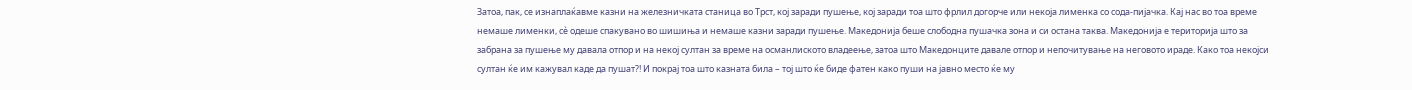Затоа, пак, се изнаплаќавме казни на железничката станица во Трст, кој заради пушење, кој заради тоа што фрлил догорче или некоја лименка со сода-пијачка. Кај нас во тоа време немаше лименки, сѐ одеше спакувано во шишиња и немаше казни заради пушење. Македонија беше слободна пушачка зона и си остана таква. Македонија е територија што за забрана за пушење му давала отпор и на некој султан за време на османлиското владеење, затоа што Македонците давале отпор и непочитување на неговото ираде. Како тоа некојси султан ќе им кажувал каде да пушат?! И покрај тоа што казната била – тој што ќе биде фатен како пуши на јавно место ќе му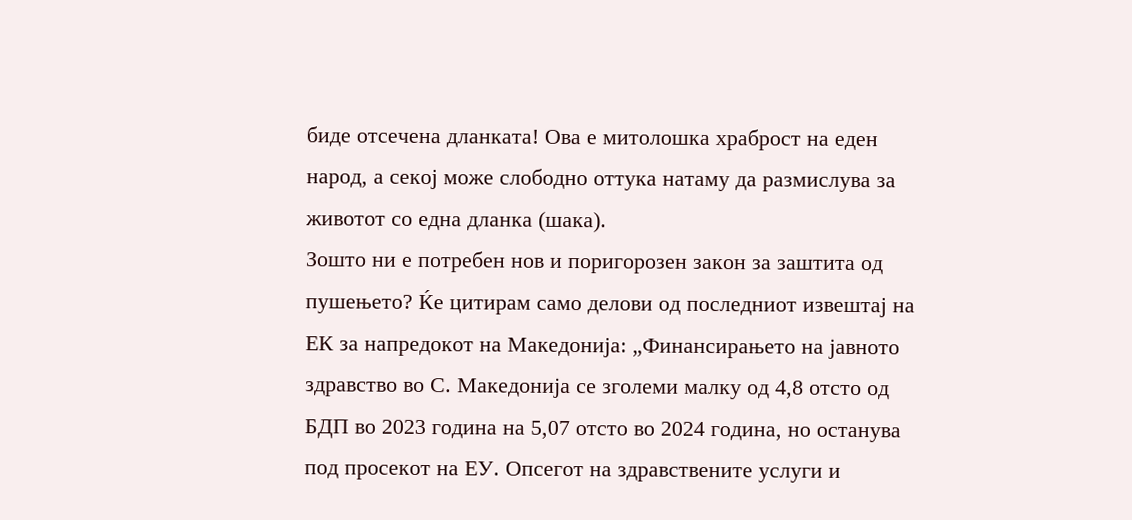биде отсечена дланката! Ова е митолошка храброст на еден народ, а секој може слободно оттука натаму да размислува за животот со една дланка (шака).
Зошто ни е потребен нов и поригорозен закон за заштита од пушењето? Ќе цитирам само делови од последниот извештај на ЕК за напредокот на Македонија: „Финансирањето на јавното здравство во С. Македонија се зголеми малку од 4,8 отсто од БДП во 2023 година на 5,07 отсто во 2024 година, но останува под просекот на ЕУ. Опсегот на здравствените услуги и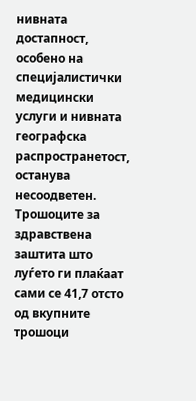нивната достапност, особено на специјалистички медицински услуги и нивната географска распространетост, останува несоодветен. Трошоците за здравствена заштита што луѓето ги плаќаат сами се 41,7 отсто од вкупните трошоци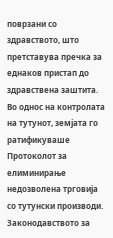поврзани со здравството, што претставува пречка за еднаков пристап до здравствена заштита. Во однос на контролата на тутунот, земјата го ратификуваше Протоколот за елиминирање недозволена трговија со тутунски производи. Законодавството за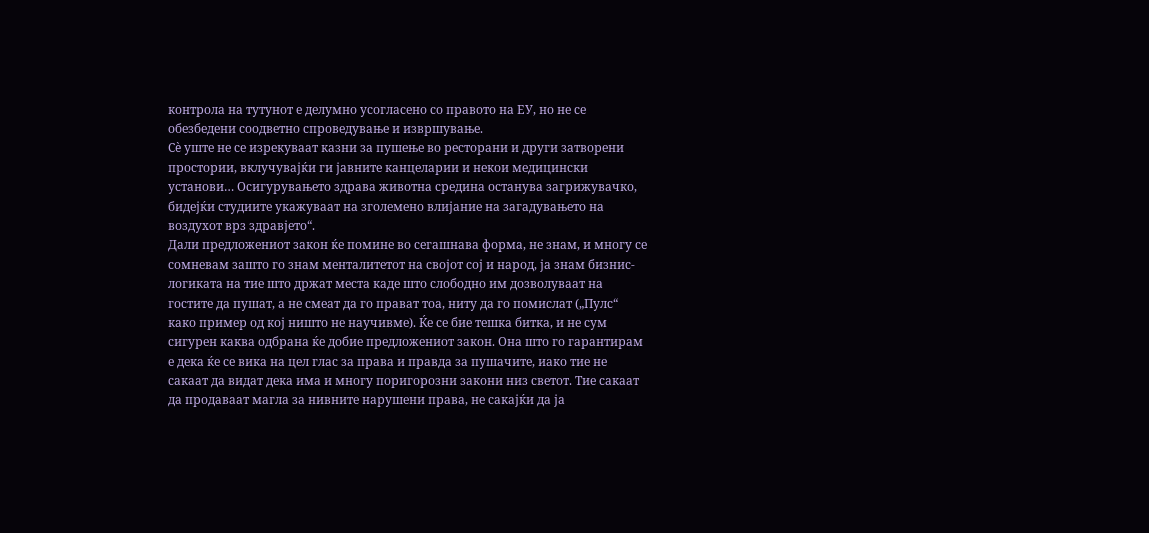контрола на тутунот е делумно усогласено со правото на ЕУ, но не се обезбедени соодветно спроведување и извршување.
Сè уште не се изрекуваат казни за пушење во ресторани и други затворени простории, вклучувајќи ги јавните канцеларии и некои медицински установи… Осигурувањето здрава животна средина останува загрижувачко, бидејќи студиите укажуваат на зголемено влијание на загадувањето на воздухот врз здравјето“.
Дали предложениот закон ќе помине во сегашнава форма, не знам, и многу се сомневам зашто го знам менталитетот на својот сој и народ, ја знам бизнис-логиката на тие што држат места каде што слободно им дозволуваат на гостите да пушат, а не смеат да го прават тоа, ниту да го помислат („Пулс“ како пример од кој ништо не научивме). Ќе се бие тешка битка, и не сум сигурен каква одбрана ќе добие предложениот закон. Она што го гарантирам е дека ќе се вика на цел глас за права и правда за пушачите, иако тие не сакаат да видат дека има и многу поригорозни закони низ светот. Тие сакаат да продаваат магла за нивните нарушени права, не сакајќи да ја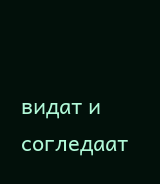видат и согледаат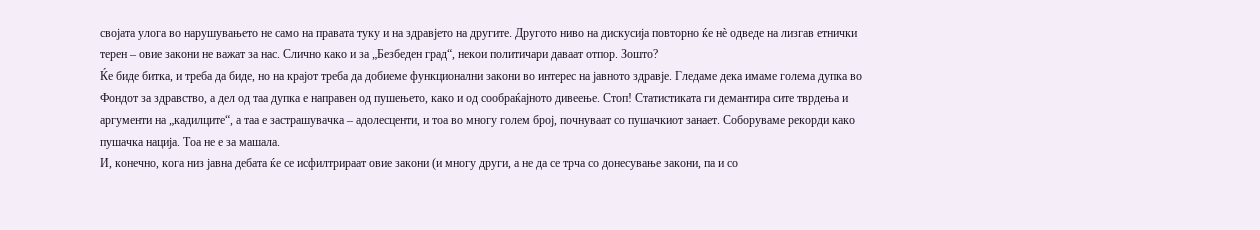својата улога во нарушувањето не само на правата туку и на здравјето на другите. Другото ниво на дискусија повторно ќе нѐ одведе на лизгав етнички терен – овие закони не важат за нас. Слично како и за „Безбеден град“, некои политичари даваат отпор. Зошто?
Ќе биде битка, и треба да биде, но на крајот треба да добиеме функционални закони во интерес на јавното здравје. Гледаме дека имаме голема дупка во Фондот за здравство, а дел од таа дупка е направен од пушењето, како и од сообраќајното дивеење. Стоп! Статистиката ги демантира сите тврдења и аргументи на „кадилците“, а таа е застрашувачка – адолесценти, и тоа во многу голем број, почнуваат со пушачкиот занает. Соборуваме рекорди како пушачка нација. Тоа не е за машала.
И, конечно, кога низ јавна дебата ќе се исфилтрираат овие закони (и многу други, а не да се трча со донесување закони, па и со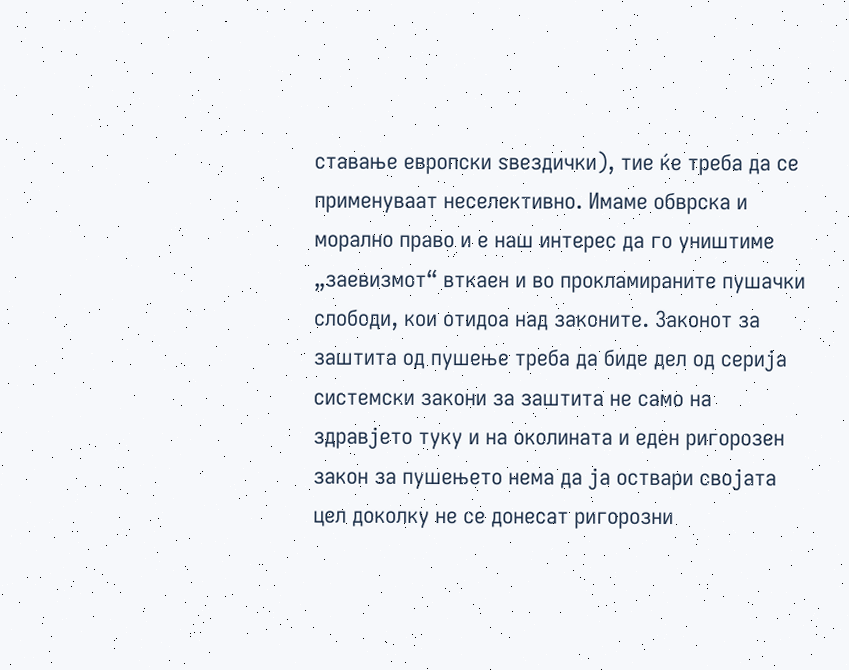ставање европски ѕвездички), тие ќе треба да се применуваат неселективно. Имаме обврска и морално право и е наш интерес да го уништиме „заевизмот“ вткаен и во прокламираните пушачки слободи, кои отидоа над законите. Законот за заштита од пушење треба да биде дел од серија системски закони за заштита не само на здравјето туку и на околината и еден ригорозен закон за пушењето нема да ја оствари својата цел доколку не се донесат ригорозни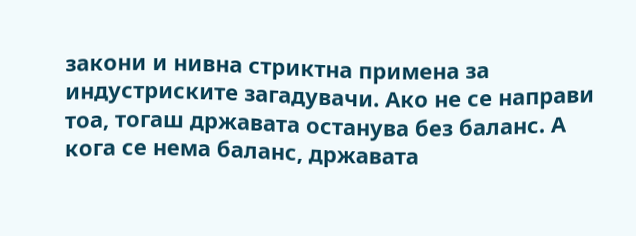закони и нивна стриктна примена за индустриските загадувачи. Ако не се направи тоа, тогаш државата останува без баланс. А кога се нема баланс, државата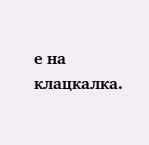е на клацкалка.